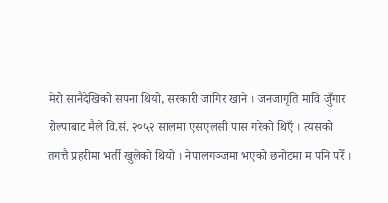मेरो सानैदेखिको सपना थियो, सरकारी जागिर खाने । जनजागृति मावि जुँगार रोल्पाबाट मैले वि.सं. २०५२ सालमा एसएलसी पास गरेको थिएँ । त्यसको तगत्तै प्रहरीमा भर्ती खुलेको थियो । नेपालगञ्जमा भएको छनोटमा म पनि परेँ ।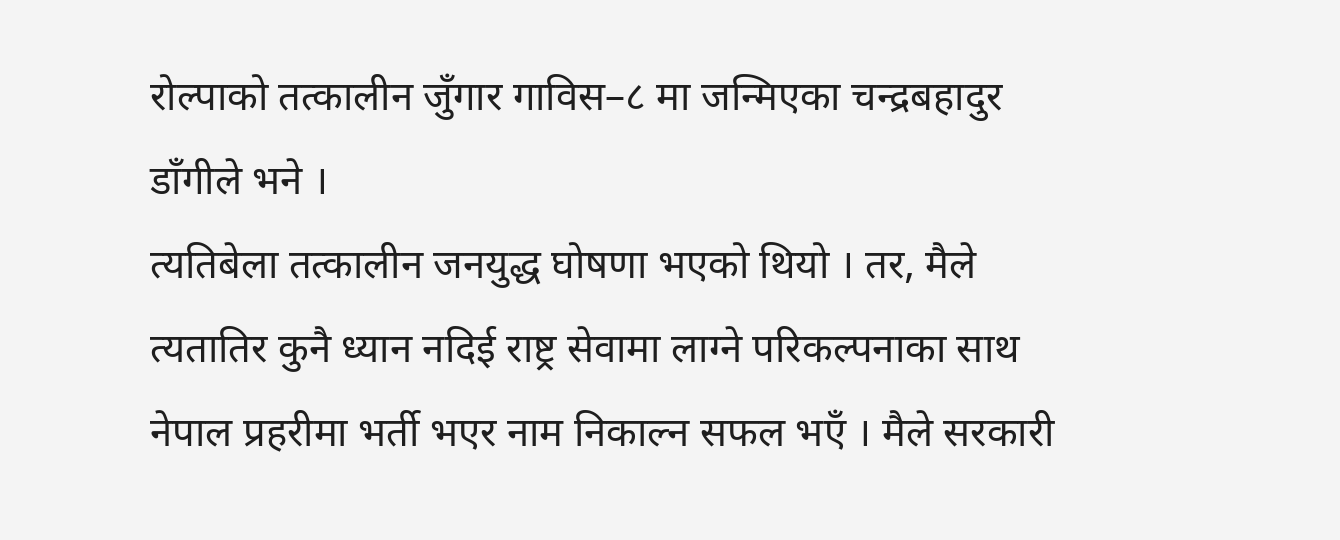रोल्पाको तत्कालीन जुँगार गाविस–८ मा जन्मिएका चन्द्रबहादुर डाँगीले भने ।
त्यतिबेला तत्कालीन जनयुद्ध घोषणा भएको थियो । तर, मैले त्यतातिर कुनै ध्यान नदिई राष्ट्र सेवामा लाग्ने परिकल्पनाका साथ नेपाल प्रहरीमा भर्ती भएर नाम निकाल्न सफल भएँ । मैले सरकारी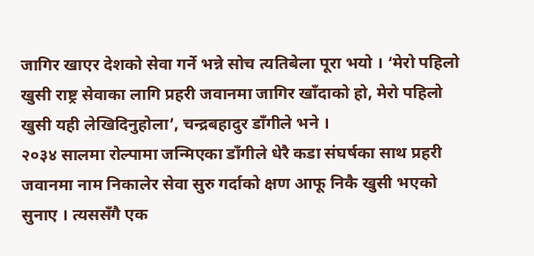जागिर खाएर देशको सेवा गर्ने भन्ने सोच त्यतिबेला पूरा भयो । ‘मेरो पहिलो खुसी राष्ट्र सेवाका लागि प्रहरी जवानमा जागिर खाँदाको हो, मेरो पहिलो खुसी यही लेखिदिनुहोला’, चन्द्रबहादुर डाँगीले भने ।
२०३४ सालमा रोल्पामा जन्मिएका डाँगीले धेरै कडा संघर्षका साथ प्रहरी जवानमा नाम निकालेर सेवा सुरु गर्दाको क्षण आफू निकै खुसी भएको सुनाए । त्यससँगै एक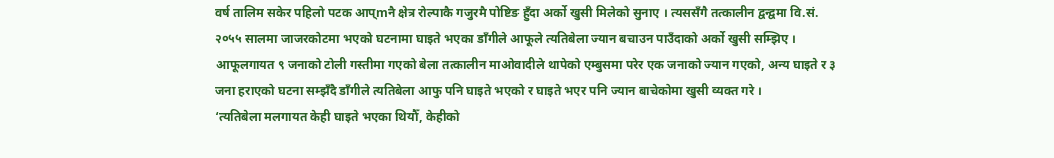वर्ष तालिम सकेर पहिलो पटक आप्mनै क्षेत्र रोल्पाकै गजुरमै पोष्टिङ हुँदा अर्को खुसी मिलेको सुनाए । त्यससँगै तत्कालीन द्वन्द्वमा वि.सं. २०५५ सालमा जाजरकोटमा भएको घटनामा घाइते भएका डाँगीले आफूले त्यतिबेला ज्यान बचाउन पाउँदाको अर्को खुसी सम्झिए । आफूलगायत ९ जनाको टोली गस्तीमा गएको बेला तत्कालीन माओवादीले थापेको एम्बुसमा परेर एक जनाको ज्यान गएको, अन्य घाइते र ३ जना हराएको घटना सम्झँदै डाँगीले त्यतिबेला आफु पनि घाइते भएको र घाइते भएर पनि ज्यान बाचेकोमा खुसी व्यक्त गरे ।
‘त्यतिबेला मलगायत केही घाइते भएका थियौँ, केहीको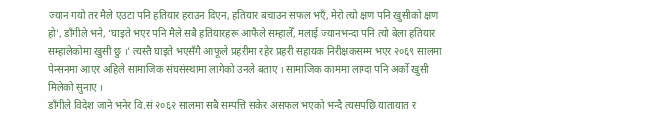ज्यान गयो तर मैले एउटा पनि हतियार हराउन दिएन, हतियार बचाउन सफल भएँ, मेरो त्यो क्षण पनि खुसीको क्षण हो’, डाँगीले भने, ‘घाइते भएर पनि मैले सबै हतियारहरू आफैले सम्हालेँ, मलाई ज्यानभन्दा पनि त्यो बेला हतियार सम्हालेकोमा खुसी छु ।’ त्यस्तै घाइते भएसँगै आफूले प्रहरीमा रहेर प्रहरी सहायक निरीक्षकसम्म भएर २०६९ सालमा पेन्सनमा आएर अहिले सामाजिक संघसंस्थामा लागेको उनले बताए । सामाजिक काममा लाग्दा पनि अर्को खुसी मिलेको सुनाए ।
डाँगीले विदेश जाने भनेर वि.सं २०६२ सालमा सबै सम्पत्ति सकेर असफल भएको भन्दै त्यसपछि यातायात र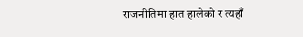राजनीतिमा हात हालेको र त्यहाँ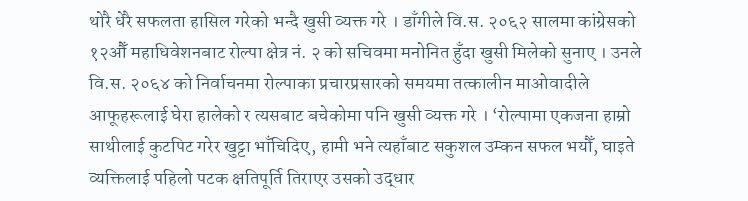थोरै धेरै सफलता हासिल गरेको भन्दै खुसी व्यक्त गरे । डाँगीले वि.स. २०६२ सालमा कांग्रेसको १२औँ महाधिवेशनबाट रोल्पा क्षेत्र नं. २ को सचिवमा मनोनित हुँदा खुसी मिलेको सुनाए । उनले वि.स. २०६४ को निर्वाचनमा रोल्पाका प्रचारप्रसारको समयमा तत्कालीन माओवादीले आफूहरूलाई घेरा हालेको र त्यसबाट बचेकोमा पनि खुसी व्यक्त गरे । ‘रोल्पामा एकजना हाम्रो साथीलाई कुटपिट गरेर खुट्टा भाँचिदिए, हामी भने त्यहाँबाट सकुशल उम्कन सफल भयौँ, घाइते व्यक्तिलाई पहिलो पटक क्षतिपूर्ति तिराएर उसको उद्धार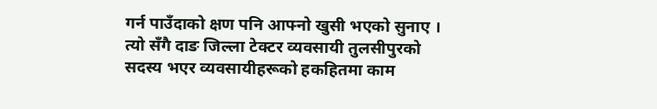गर्न पाउँदाको क्षण पनि आफ्नो खुसी भएको सुनाए ।
त्यो सँगै दाङ जिल्ला टेक्टर व्यवसायी तुलसीपुरको सदस्य भएर व्यवसायीहरूको हकहितमा काम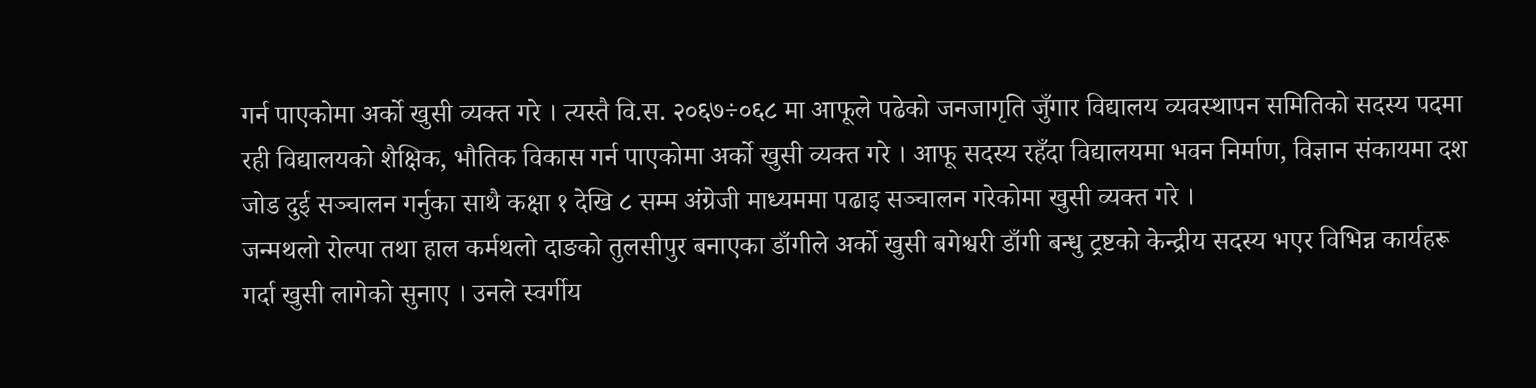गर्न पाएकोमा अर्को खुसी व्यक्त गरे । त्यस्तै वि.स. २०६७÷०६८ मा आफूले पढेको जनजागृति जुँगार विद्यालय व्यवस्थापन समितिको सदस्य पदमा रही विद्यालयको शैक्षिक, भौतिक विकास गर्न पाएकोमा अर्को खुसी व्यक्त गरे । आफू सदस्य रहँदा विद्यालयमा भवन निर्माण, विज्ञान संकायमा दश जोड दुई सञ्चालन गर्नुका साथै कक्षा १ देखि ८ सम्म अंग्रेजी माध्यममा पढाइ सञ्चालन गरेकोमा खुसी व्यक्त गरे ।
जन्मथलो रोल्पा तथा हाल कर्मथलो दाङको तुलसीपुर बनाएका डाँगीले अर्को खुसी बगेश्वरी डाँगी बन्धु ट्रष्टको केन्द्रीय सदस्य भएर विभिन्न कार्यहरू गर्दा खुसी लागेको सुनाए । उनले स्वर्गीय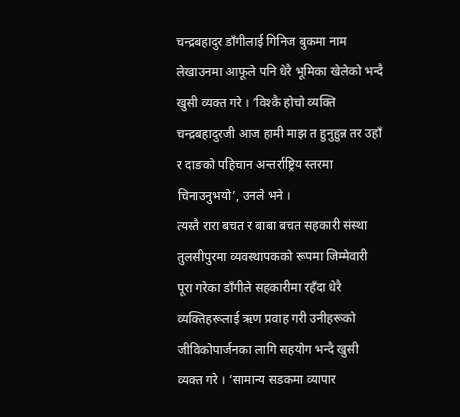चन्द्रबहादुर डाँगीलाई गिनिज बुकमा नाम लेखाउनमा आफूले पनि धेरै भूमिका खेलेको भन्दै खुसी व्यक्त गरे । ‘विश्कै होचो व्यक्ति चन्द्रबहादुरजी आज हामी माझ त हुनुहुन्न तर उहाँ र दाङको पहिचान अन्तर्राष्ट्रिय स्तरमा चिनाउनुभयो’, उनले भने ।
त्यस्तै रारा बचत र बाबा बचत सहकारी संस्था तुलसीपुरमा व्यवस्थापकको रूपमा जिम्मेवारी पूरा गरेका डाँगीले सहकारीमा रहँदा धेरै व्यक्तिहरूलाई ऋण प्रवाह गरी उनीहरूको जीविकोपार्जनका लागि सहयोग भन्दै खुसी व्यक्त गरे । ‘सामान्य सडकमा व्यापार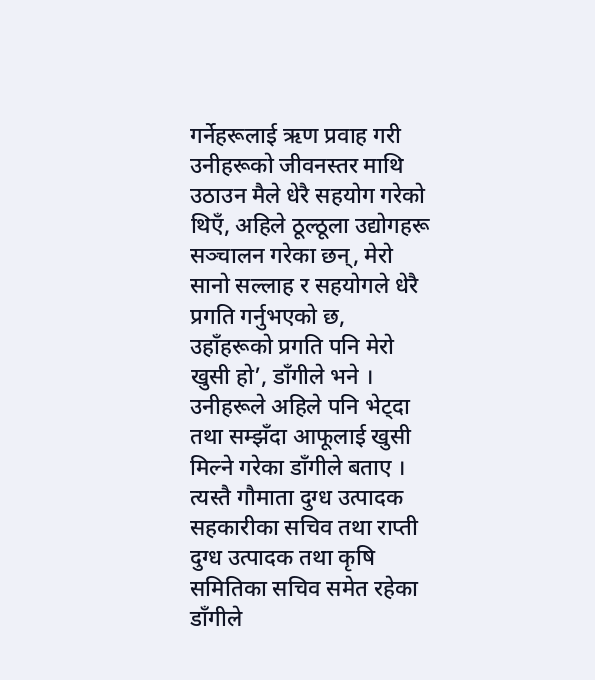गर्नेहरूलाई ऋण प्रवाह गरी उनीहरूको जीवनस्तर माथि उठाउन मैले धेरै सहयोग गरेको थिएँ, अहिले ठूल्ठूला उद्योगहरू सञ्चालन गरेका छन्, मेरो सानो सल्लाह र सहयोगले धेरै प्रगति गर्नुभएको छ, उहाँहरूको प्रगति पनि मेरो खुसी हो’, डाँगीले भने । उनीहरूले अहिले पनि भेट्दा तथा सम्झँदा आफूलाई खुसी मिल्ने गरेका डाँगीले बताए ।
त्यस्तै गौमाता दुग्ध उत्पादक सहकारीका सचिव तथा राप्ती दुग्ध उत्पादक तथा कृषि समितिका सचिव समेत रहेका डाँगीले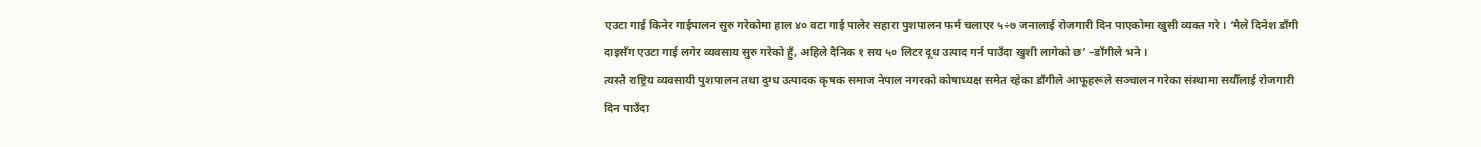एउटा गाई किनेर गाईपालन सुरु गरेकोमा हाल ४० वटा गाई पालेर सहारा पुशपालन फर्म चलाएर ५÷७ जनालाई रोजगारी दिन पाएकोमा खुसी व्यक्त गरे । ‘मैले दिनेश डाँगी दाइसँग एउटा गाई लगेर व्यवसाय सुरु गरेको हुँ, अहिले दैनिक १ सय ५० लिटर दूध उत्पाद गर्न पाउँदा खुशी लागेको छ’ –डाँगीले भने ।
त्यस्तै राष्ट्रिय व्यवसायी पुशपालन तथा दुग्ध उत्पादक कृषक समाज नेपाल नगरको कोषाध्यक्ष समेत रहेका डाँगीले आफूहरूले सञ्चालन गरेका संस्थामा सयौँलाई रोजगारी दिन पाउँदा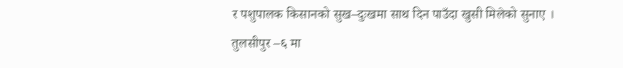र पशुपालक किसानको सुख–दुःखमा साथ दिन पाउँदा खुसी मिलेको सुनाए । तुलसीपुर –६ मा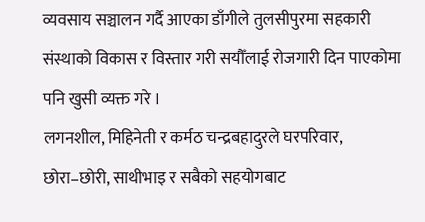व्यवसाय सञ्चालन गर्दै आएका डाँगीले तुलसीपुरमा सहकारी संस्थाको विकास र विस्तार गरी सयौँलाई रोजगारी दिन पाएकोमा पनि खुसी व्यक्त गरे ।
लगनशील, मिहिनेती र कर्मठ चन्द्रबहादुरले घरपरिवार, छोरा–छोरी, साथीभाइ र सबैको सहयोगबाट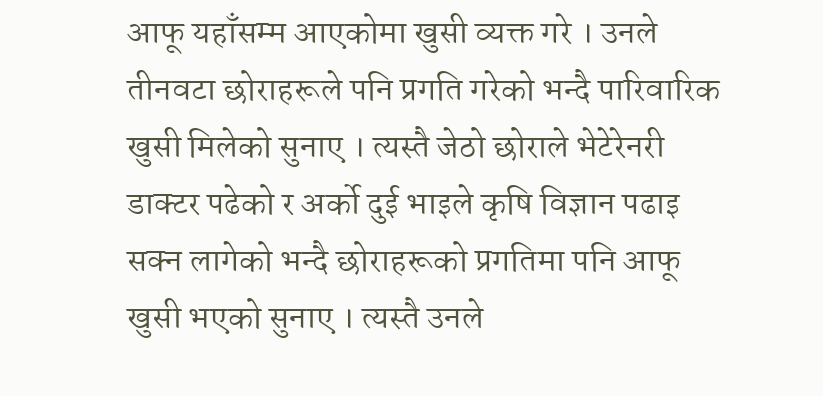आफू यहाँसम्म आएकोमा खुसी व्यक्त गरे । उनले तीनवटा छोराहरूले पनि प्रगति गरेको भन्दै पारिवारिक खुसी मिलेको सुनाए । त्यस्तै जेठो छोराले भेटेरेनरी डाक्टर पढेको र अर्को दुई भाइले कृषि विज्ञान पढाइ सक्न लागेको भन्दै छोराहरूको प्रगतिमा पनि आफू खुसी भएको सुनाए । त्यस्तै उनले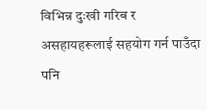विभिन्न दुःखी गरिब र असहायहरूलाई सहयोग गर्न पाउँदा पनि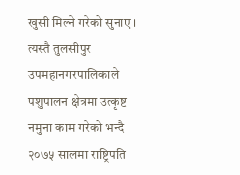खुसी मिल्ने गरेको सुनाए । त्यस्तै तुलसीपुर उपमहानगरपालिकाले पशुपालन क्षेत्रमा उत्कृष्ट नमुना काम गरेको भन्दै २०७५ सालमा राष्ट्रिपति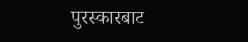पुरस्कारबाट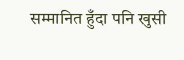सम्मानित हुँदा पनि खुसी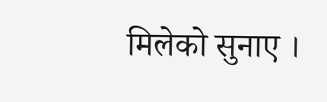मिलेको सुनाए ।